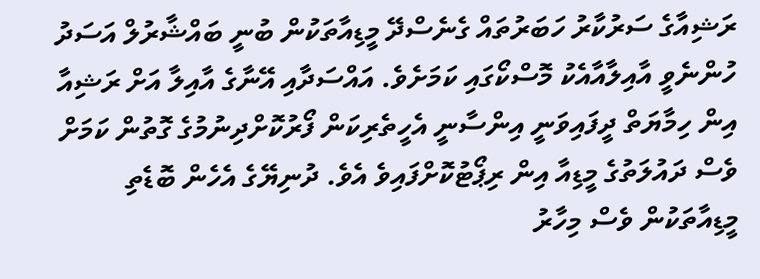ރަޝިއާގެ ސަރުކާރު ހަބަރުތައް ގެނެސްދޭ މީޑިއާތަކުން ބުނީ ބައްޝާރުލް އަސަދު ހުންނެވީ އާއިލާއާއެކު މޮސްކޯގައި ކަމަށެވެ. އައްސަދާއި އޭނާގެ އާއިލާ އަށް ރަޝިއާ އިން ހިމާޔަތް ދީފައިވަނީ އިންސާނީ އެހީތެރިކަން ފޯރުކޮށްދިނުމުގެ ގޮތުން ކަމަށް ވެސް ދައުލަތުގެ މީޑިއާ އިން ރިޕޯޓުކޮށްފައިވެ އެވެ. ދުނިޔޭގެ އެހެން ބޮޑެތި މީޑިއާތަކުން ވެސް މިހާރު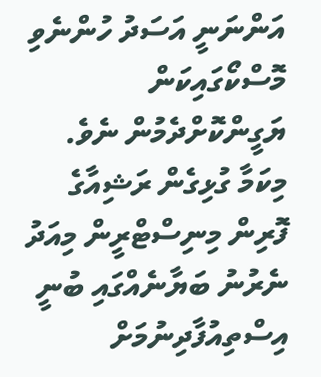އަންނަނީ އަސަދު ހުންނެވި މޮސްކޯގައިކަން ޔަގީންކޮށްދެމުން ނެވެ.
މިކަމާ ގުޅިގެން ރަޝިއާގެ ފޮރިން މިނިސްޓްރީން މިއަދު ނެރުނު ބަޔާނެއްގައި ބުނީ އިސްތިއުފާދިނުމަށް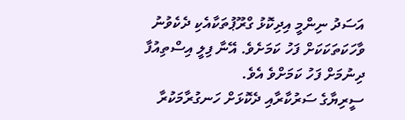އަސަދު ނިންމީ އިދިކޮޅު ގްރޫޕުތަކާއެކި ދެކެވުނު ވާހަކަތަކަކަށް ފަހު ކަމަށެވެ. އޭނާ ފިލީ އިސްތިއުފާ ދިނުމަށް ފަހު ކަމަށްވެ އެވެ.
ސީރިޔާގެ ސަރުކާރާއި ދެކޮޅަށް ހަނގުރާމަކުރާ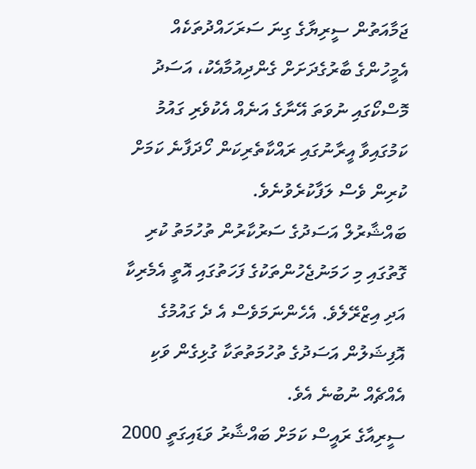ޖަމާއަތުން ސީރިޔާގެ ގިނަ ސަރަހައްދުތަކެއް އެމީހުންގެ ބާރުގެދަށަށް ގެންދިއުމާއެކު، އަސަދު މޮސްކޯގައި ނުވަތަ އޭނާގެ އަނެއް އެކުވެރި ގައުމު ކަމުގައިވާ އީރާނުގައި ރައްކާތެރިކަން ހޯދަފާނެ ކަމަށް ކުރިން ވެސް ލަފާކުރެވުނެވެ.
ބައްޝާރުލް އަސަދުގެ ސަރުކާރުން ތުހުމަތު ކުރި ގޮތުގައި މި ހަމަނުޖެހުންތަކުގެ ފަހަތުގައި އޮތީ އެމެރިކާ އަދި އިޒްރޭލެވެ. އެހެންނަމަވެސް އެ ދެ ގައުމުގެ އޮފިޝަލުން އަސަދުގެ ތުހުމަތުތަކާ ގުޅިގެން ވަކި އެއްޗެއް ނުބުނެ އެވެ.
ސީރިއާގެ ރައީސް ކަމަށް ބައްޝާރު ވަޑައިގަތީ 2000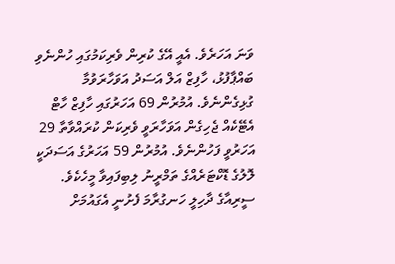ވަނަ އަހަރެވެ. އެއީ އޭގެ ކުރިން ވެރިކަމުގައި ހުންނެވި ބައްޕާފުޅު، ހާފިޒް އަލް އަސަދު އަވަހާރަވުމާ ގުޅިގެންނެވެ. އުމުރުން 69 އަހަރުގައި ހާފިޒް ހާޓް އެޓޭކެއް ޖެހިގެން އަވަހާރަވީ ވެރިކަން ކުރައްވާތާ 29 އަހަރުވީ ފަހުންނެވެ. އުމުރުން 59 އަހަރުގެ އަސަދަކީ ލޮލުގެ ޑޮކްޓަރެއްގެ ތަމްރީނު ލިބިފައިވާ މީހެކެވެ.
ސީރިއާގެ ދާހިލީ ހަނގުރާމަ ފެށުނީ އެގައުމަށް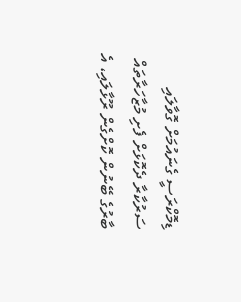ޑިމޮކްރަސީ ގެނައުމަށް ގޮވާލައި ސަރުކާރާ ދެކޮޅަށް ފެށި މުޒާހަރާތައް ބާރުގެ ބޭނުން ކޮށްގެން ރޫޅާލައި، އެ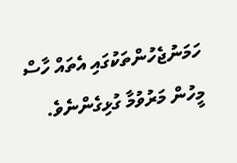ހަމަނުޖެހުންތަކުގައި އެތައް ހާސް މީހުން މަރުވުމާ ގުޅިގެންނެވެ.